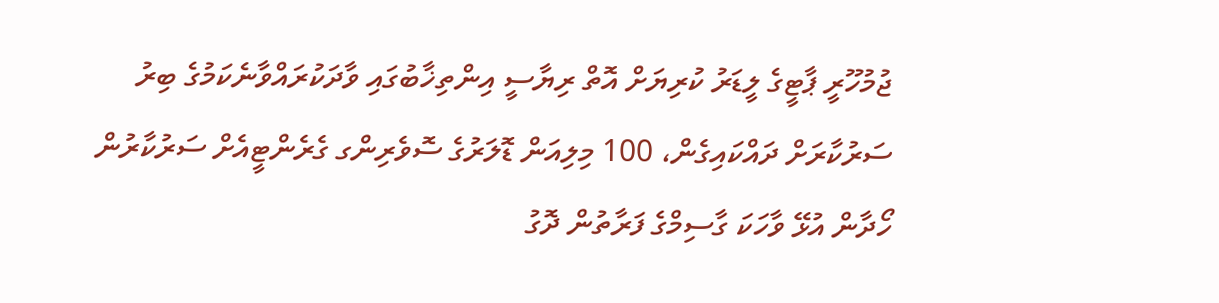ޖުމުހޫރީ ޕާޓީގެ ލީޑަރު ކުރިޔަށް އޮތް ރިޔާސީ އިންތިޚާބުގައި ވާދަކުރައްވާނެކަމުގެ ބިރު ސަރުކާރަށް ދައްކައިގެން، 100 މިލިއަން ޑޮލަރުގެ ސޮވެރިންގ ގެރެންޓީއެށް ސަރުކާރުން ހޯދާން އުޅޭ ވާހަކަ ގާސިމްގެ ފަރާތުން ދޮގު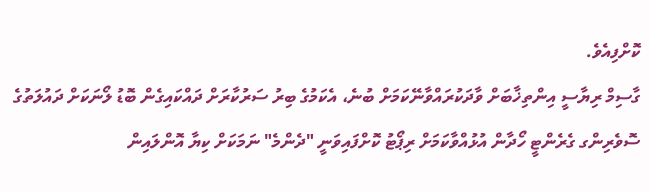ކޮށްފިއެވެ.
ގާސިމް ރިޔާސީ އިންތިޚާބަށް ވާދަކުރައްވާނޭކަމަށް ބުނެ، އެކަމުގެ ބިރު ސަރުކާރަށް ދައްކައިގެން ބޮޑު ލޯނަކަށް ދައުލަތުގެ ސޮވެރިންގ ގެރެންޓީ ހޯދާން އުޅުއްވާކަމަށް ރިޕޯޓު ކޮށްފައިވަނީ "ދެންމެ" ނަމަކަށް ކިޔާ އޮންލައިން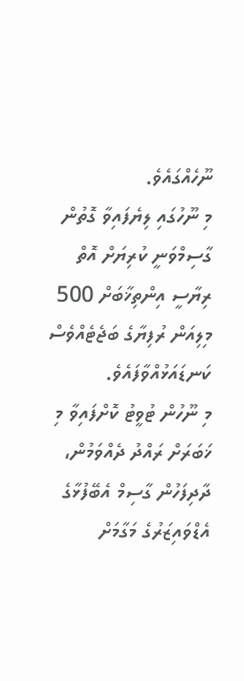ނޫހެއްގައެވެ.
މި ނޫހުގައި ލިޔެފައިވާ ގޮތުން ގާސިމްވަނީ ކުރިޔަށް އޮތް ރިޔާސީ އިންތިޚާބަށް 500 މިލިއަން ރުފިޔާގެ ބަޖެޓެއްވެސް ކަނޑައަޅުއްވާފައެވެ.
މި ނޫހުން ޓުވީޓު ކޮށްފައިވާ މި ޚަބަރަށް ރައްދު ދެއްވަމުން، ދާދިފަހުން ގާސިމް އެބޭފުޅާގެ އެޑްވައިޒަރުގެ މަގާމަށް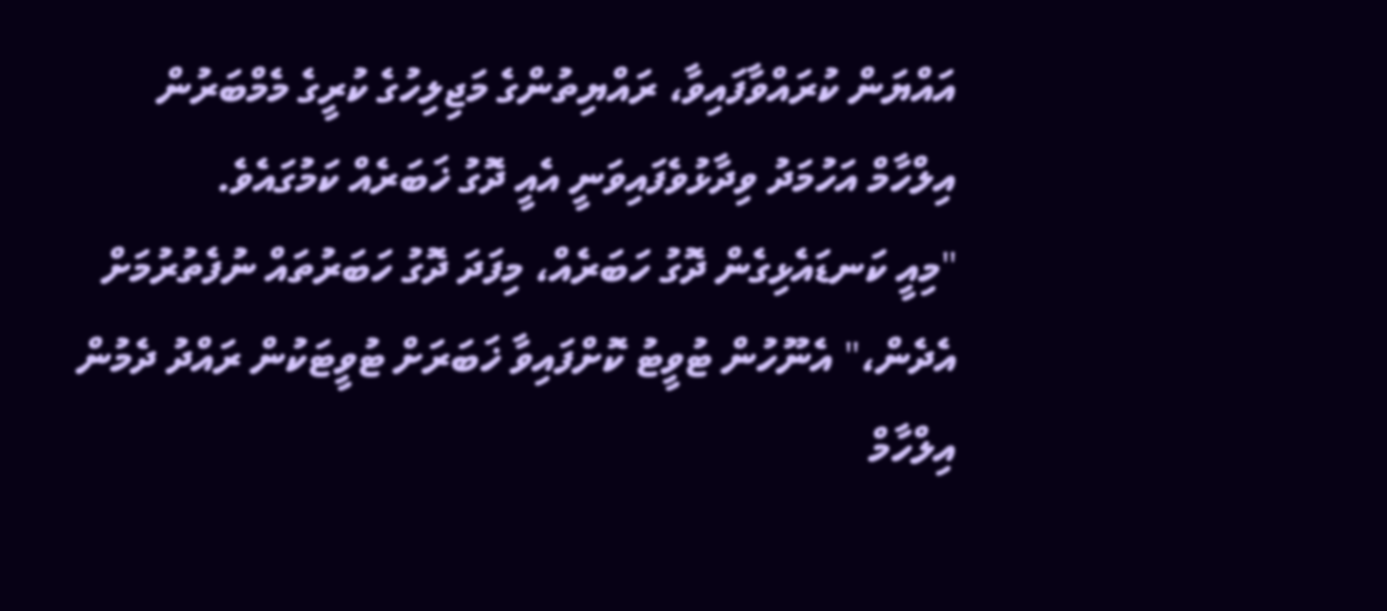އައްޔަން ކުރައްވާފައިވާ، ރައްޔިތުންގެ މަޖިލިހުގެ ކުރީގެ މެމްބަރުން އިލްހާމް އަހުމަދު ވިދާޅުވެފައިވަނީ އެއީ ދޮގު ޚަބަރެއް ކަމުގައެވެ.
"މިއީ ކަނޑައެޅިގެން ދޮގު ހަބަރެއް، މިފަދަ ދޮގު ހަބަރުތައް ނުފެތުރުމަށް އެދެން،" އެނޫހުން ޓުވީޓު ކޮށްފައިވާ ޚަބަރަށް ޓުވީޓަކުން ރައްދު ދެމުން އިލްހާމް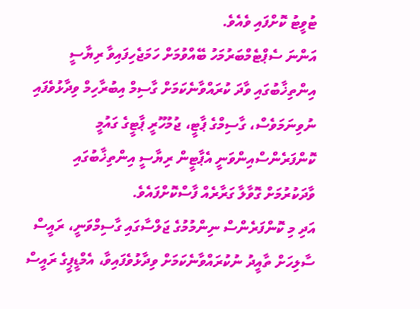ޓުވީޓު ކޮށްފައި ވެއެވެ.
އަންނަ ސެޕްޓެމްބަރުމަހު ބޭއްވުމަށް ހަމަޖެހިފައިވާ ރިޔާސީ އިންތިޚާބުގައި ވާދަ ކުރައްވާނެކަމަށް ގާސިމް އިބުރާހިމް ވިދާޅުވެފައި ނުވިނަމަވެސް، ގާސިމްގެ ޕާޓީ، ޖުމުހޫރީ ޕާޓީގެ ގައުމީ ކޮންފަރެންސްއިންވަނީ އެޕާޓީން ރިޔާސީ އިންތިޚާބުގައި ވާދަކުރުމަށް ގޮވާލާ ގަރާރެއް ފާސްކޮށްފައެވެ.
އަދި މި ކޮންފަރެންސް ނިންމުމުގެ ޖަލްސާގައި ގާސިމްވަނީ، ރައީސް ސާލިހަށް ތާއީދު ނުކުރައްވާނެކަމަށް ވިދާޅުވެފައިވާ، އެމްޑީޕީގެ ރައީސް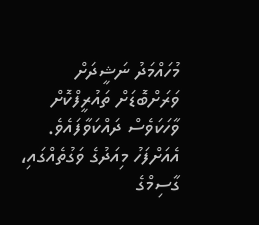މުހައްމަދު ނަޝީދަށް ވަރަށްބޮޑަށް ތައުރީފްކޮށް ވާހަކަވެސް ދައްކަވާފައެވެ.
އެއަށްފަހު މިއަދުގެ ވަގުތެއްގައި، ގާސިމްގެ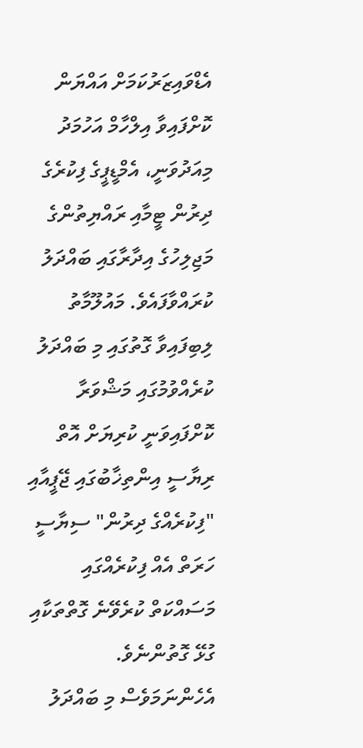އެޑްވައިޒަރުކަމަށް އައްޔަން ކޮށްފައިވާ އިލްހާމް އަހުމަދު މިއަދުވަނީ، އެމްޑީޕީގެ ފިކުރެގެ ދިރުން ޓީމާއި ރައްޔިތުންގެ މަޖިލިހުގެ އިދާރާގައި ބައްދަލު ކުރައްވާފައެވެ. މައުލޫމާތު ލިބިފައިވާ ގޮތުގައި މި ބައްދަލު ކުރެއްވުމުގައި މަޝްވަރާ ކޮށްފައިވަނީ ކުރިޔަށް އޮތް ރިޔާސީ އިންތިޚާބުގައި ޖޭޕީއާއި "ފިކުރެއްގެ ދިރުން" ސިޔާސީ ހަރަތް އެއް ފިކުރެއްގައި މަސައްކަތް ކުރެވޭނެ ގޮތްތަކާއި ގުޅޭ ގޮތުންނެވެ. އެހެންނަމަވެސް މި ބައްދަލު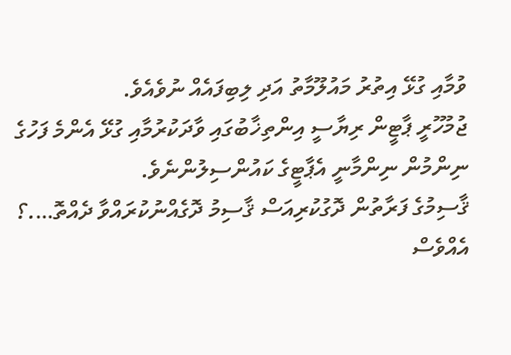ވުމާއި ގުޅޭ އިތުރު މައުލޫމާތު އަދި ލިބިފައެއް ނުވެއެވެ.
ޖުމުހޫރީ ޕާޓީން ރިޔާސީ އިންތިޚާބުގައި ވާދަކުރުމާއި ގުޅޭ އެންމެ ފަހުގެ ނިންމުން ނިންމާނީ އެޕާޓީގެ ކައުންސިލުންނެވެ.
ޤާސިމުގެ ފަރާތުން ދޮގުކުރިއަސް ޤާސިމު ދޮގެއްނުކުރައްވާ ދެއްތޮ….؟
އެއްވެސް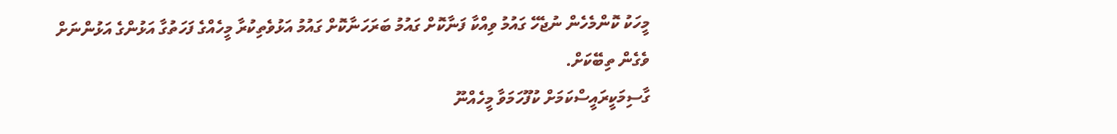މީހަކު ކޮންމެހެން ނުޖެހޭ ގައުމު ވިއްކާ ފަނާކޮށް ގައުމު ބަރަހަނާކޮށް ގައުމު އަޅުވެތިކުރާ މީހެއްގެ ފަހަތުގާ އަޅުންގެ އަޅުންނަށް ވެގެން ތިބޭކަށް.
ގާސިމަކީރައީސްކަމަށް ކުފޫހަމަވާ މީހެއްނޫ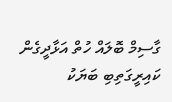ގާސިމް ބޮލައް ހުތް އަޅާދީގެން ކައިރީގަތިބި ބަޔަކު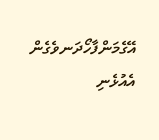އޭގެމަންފާހޯދަނވެގެން އެއުޅެނި